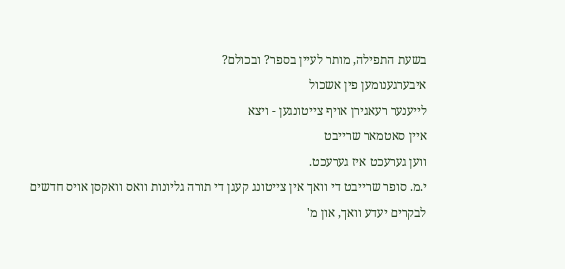בשעת התפילה, מותר לעיין בספר? ובכולם?
איבערגענומען פין אשכול
לייענער רעאגירן אויף צייטונגען - ויצא
איין סאטמאר שרייבט
ווען גערעכט איז גערעכט.
י.מ. סופר שרייבט די וואך אין צייטונג קעגן די תורה גליונות וואס וואקסן אויס חדשים לבקרים יעדע וואך, און מ'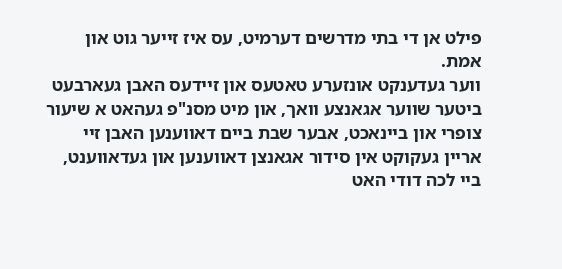פילט אן די בתי מדרשים דערמיט, עס איז זייער גוט און אמת.
ווער געדענקט אונזערע טאטעס און זיידעס האבן געארבעט ביטער שווער אגאנצע וואך, און מיט מסנ"פ געהאט א שיעור צופרי און ביינאכט, אבער שבת ביים דאווענען האבן זיי אריין געקוקט אין סידור אגאנצן דאווענען און געדאווענט, ביי לכה דודי האט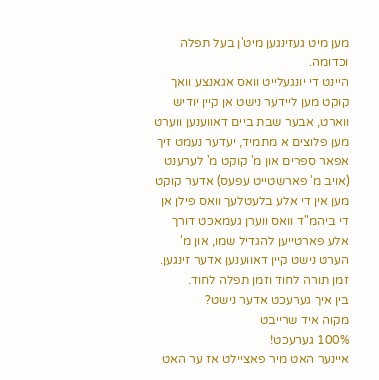מען מיט געזינגען מיט'ן בעל תפלה וכדומה.
היינט די יונגעלייט וואס אגאנצע וואך קוקט מען ליידער נישט אן קיין יודיש ווארט, אבער שבת ביים דאווענען ווערט מען פלוצים א מתמיד, יעדער נעמט זיך אפאר ספרים און מ' קוקט מ' לערענט (אויב מ' פארשטייט עפעס) אדער קוקט מען אין די אלע בלעטלעך וואס פילן אן די ביהמ"ד וואס ווערן געמאכט דורך אלע פארטייען להגדיל שמו, און מ' הערט נישט קיין דאווענען אדער זינגען.
זמן תורה לחוד וזמן תפלה לחוד.
בין איך גערעכט אדער נישט?
מקוה איד שרייבט
100% גערעכט!
איינער האט מיר פאציילט אז ער האט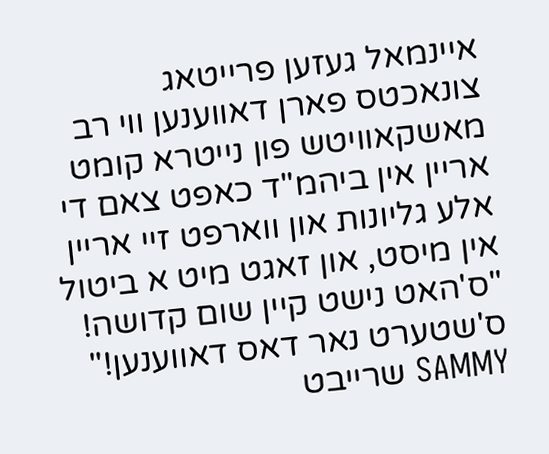איינמאל געזען פרייטאג צונאכטס פארן דאווענען ווי רב מאשקאוויטש פון נייטרא קומט אריין אין ביהמ"ד כאפט צאם די אלע גליונות און ווארפט זיי אריין אין מיסט, און זאגט מיט א ביטול "ס'האט נישט קיין שום קדושה! ס'שטערט נאר דאס דאווענען!"
SAMMY שרייבט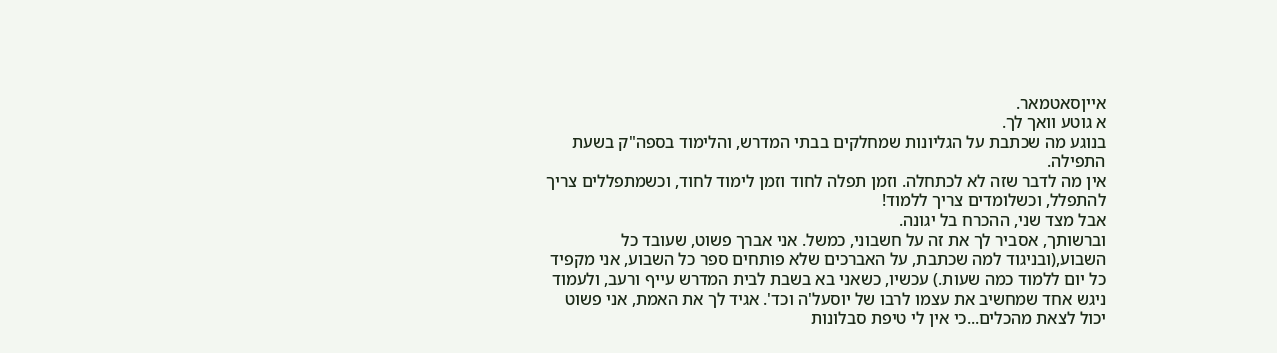אייןסאטמאר.
א גוטע וואך לך.
בנוגע מה שכתבת על הגליונות שמחלקים בבתי המדרש, והלימוד בספה"ק בשעת התפילה.
אין מה לדבר שזה לא לכתחלה. וזמן תפלה לחוד וזמן לימוד לחוד, וכשמתפללים צריך להתפלל, וכשלומדים צריך ללמוד!
אבל מצד שני, ההכרח בל יגונה.
וברשותך, אסביר לך את זה על חשבוני, כמשל. אני אברך פשוט, שעובד כל השבוע,(ובניגוד למה שכתבת, על האברכים שלא פותחים ספר כל השבוע, אני מקפיד כל יום ללמוד כמה שעות.) עכשיו, כשאני בא בשבת לבית המדרש עייף ורעב, ולעמוד ניגש אחד שמחשיב את עצמו לרבו של יוסעל'ה וכד'. אגיד לך את האמת, אני פשוט יכול לצאת מהכלים...כי אין לי טיפת סבלונות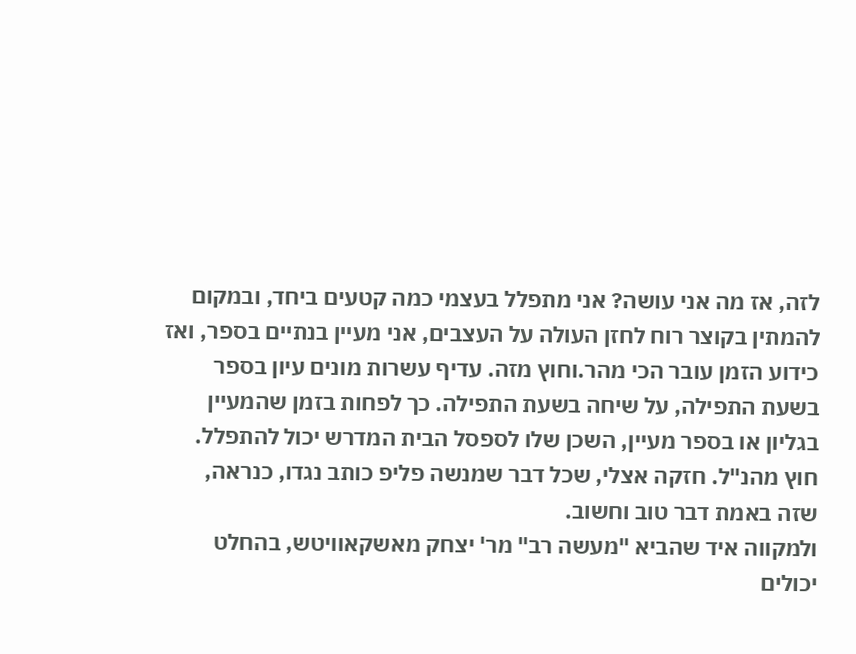לזה, אז מה אני עושה? אני מתפלל בעצמי כמה קטעים ביחד, ובמקום להמתין בקוצר רוח לחזן העולה על העצבים, אני מעיין בנתיים בספר, ואז כידוע הזמן עובר הכי מהר.וחוץ מזה. עדיף עשרות מונים עיון בספר בשעת התפילה, על שיחה בשעת התפילה. כך לפחות בזמן שהמעיין בגליון או בספר מעיין, השכן שלו לספסל הבית המדרש יכול להתפלל.
חוץ מהנ"ל. חזקה אצלי, שכל דבר שמנשה פליפ כותב נגדו, כנראה, שזה באמת דבר טוב וחשוב.
ולמקווה איד שהביא "מעשה רב" מר' יצחק מאשקאוויטש, בהחלט יכולים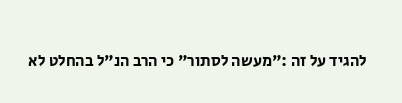להגיד על זה :"מעשה לסתור" כי הרב הנ"ל בהחלט לא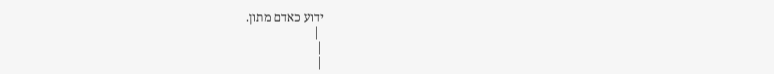ידוע כאדם מתון.
 |
|
|